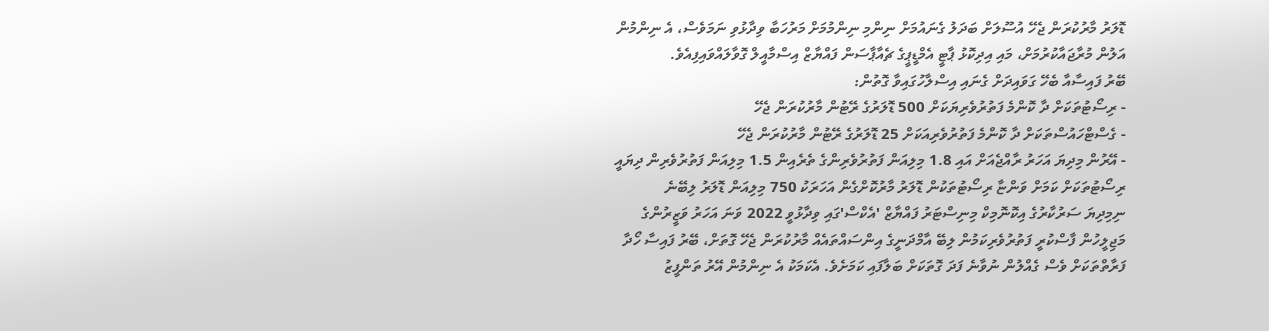ޑޮލަރު މާރުކުރަން ޖެހޭ އުސޫލަށް ބަދަލު ގެނައުމަށް ނިންމި ނިންމުމަށް މަރުހަބާ ވިދާޅުވި ނަމަވެސް، އެ ނިންމުން އަލުން މުރާޖައާކުރުމަށް، މައި އިދިކޮޅު ޕާޓީ އެމްޑީޕީގެ ޗެއާޕާސަން ފައްޔާޒް އިސްމާއީލް ގޮވާލައްވައިފިއެވެ.
ބޭރު ފައިސާއާ ބެހޭ ގަވައިދަށް ގެނައި އިސްލާހުގައިވާ ގޮތުން:
- ރިސޯޓުތަކަށް ދާ ކޮންމެ ފަތުރުވެރިޔަކަށް 500 ޑޮލަރުގެ ރޭޓުން މާރުކުރަން ޖެހޭ
- ގެސްޓްހައުސްތަކަށް ދާ ކޮންމެ ފަތުރުވެރިއަކަށް 25 ޑޮލަރުގެ ރޭޓުން މާރުކުރަން ޖެހޭ
- އޭރުން މިދިޔަ އަހަރު ރާއްޖެއަށް އައި 1.8 މިލިއަން ފަތުރުވެރިންގެ ތެރެއިން 1.5 މިލިއަން ފަތުރުވެރިން ދިޔައީ ރިސޯޓުތަކަށް ކަމަށް ވަންޏާ ރިސޯޓުތަކުން ޑޮލަރު މާރުކޮށްގެން އަހަރަކު 750 މިލިއަން ޑޮލަރު ލިބޭނެ
ނިމިދިޔަ ސަރުކާރުގެ އިކޮނޮމިކް މިނިސްޓަރު ފައްޔާޒް 'އެކްސް'ގައި ވިދާޅުވީ 2022 ވަނަ އަހަރު ވަޒީރުންގެ މަޖިލީހުން ފާސްކުރީ ފަތުރުވެރިކަމުން ލިބޭ އާމްދަނީގެ އިންސައްތައެއް މާރުކުރަން ޖެހޭ ގޮތަށް، ބޭރު ފައިސާ ހޯދާ ފަރާތްތަކަށް ވެސް ގެއްލުން ނުވާނެ ފަދަ ގޮތަކަށް ބަލާފައި ކަމަށެވެ. އެކަމަކު އެ ނިންމުން އޭރު ތަންފީޒު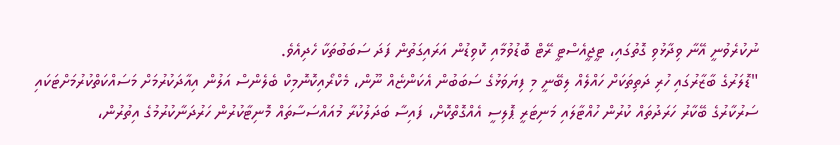ނުކުރެވުނީ އޭނާ ވިދާޅުވި ގޮތުގައި، ޓީޖީއެސްޓީ ރޭޓް ބޮޑުވުމާއި ކޮވިޑުން އަރައިގަތުން ފަދަ ސަބަބުތަކާ ހެދިއެވެ.
"ޑޮލަރުގެ ބާޒާރުގައި ހުރި ދަތިތަކަށް ހައްލެއް ލިބޭނީ މި ފިޔަވަޅުގެ ސަބަބުން އެކަންޏެއް ނޫން، މެކްރޯއިކޮނޮމިކް ބެލެންސް އަލުން އިއާދަކުރުމަށް މަސައްކަތްކުރުމަށްޓަކައި ސަރުކާރުގެ ބޭކާރު ހަރަދުތައް ކުރުން ހުއްޓާލައި މަނިޓަރީ ޕޮލިސީ އެއްގޮތްކޮށް، ފައިސާ ބަދަލުކުރާ މުއައްސަސާތައް މޮނިޓާކުރުން ހަރުދަނާކުރުމުގެ އިތުރުން،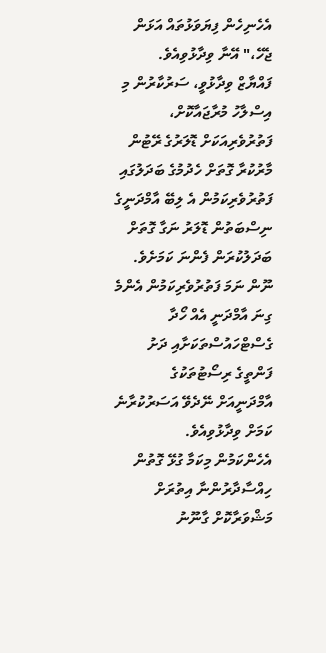އެހެނިހެން ފިޔަވަޅުތައް އަޅަން ޖެހޭ،" އޭނާ ވިދާޅުވިއެވެ.
ފައްޔާޒް ވިދާޅުވީ، ސަރުކާރުން މި އިސްލާހު މުރާޖައާކޮށް، ފަތުރުވެރިއަކަށް ޑޮލަރުގެ ރޭޓުން މާރުކުރާ ގޮތަށް ހެދުމުގެ ބަދަލުގައި ފަތުރުވެރިކަމުން އެ ލިބޭ އާމްދަނީގެ ނިސްބަތުން ޑޮލަރު ނަގާ ގޮތަށް ބަދަލުކުރަން ފެންނަ ކަމަށެވެ. ނޫން ނަމަ ފަތުރުވެރިކަމުން އެންމެ ގިނަ އާމްދަނީ އެއް ހޯދާ ގެސްޓްހައުސްތަކަށާއި ދަށު ފަންތީގެ ރިސޯޓުތަކުގެ އާމްދަނީއަށް ނޭދެވޭ އަސަރުކުރާނެ ކަމަށް ވިދާޅުވިއެވެ.
އެހެންކަމުން މިކަމާ ގުޅޭ ގޮތުން ހިއްސާދާރުންނާ އިތުރަށް މަޝްވަރާކޮށް ގާނޫނު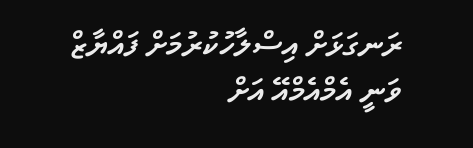ރަނގަޅަށް އިސްލާހުކުރުމަށް ފައްޔާޒް ވަނީ އެމްއެމްއޭ އަށް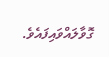ގޮވާލައްވައިފައެވެ.